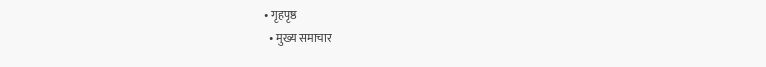• गृहपृष्ठ
  • मुख्य समाचार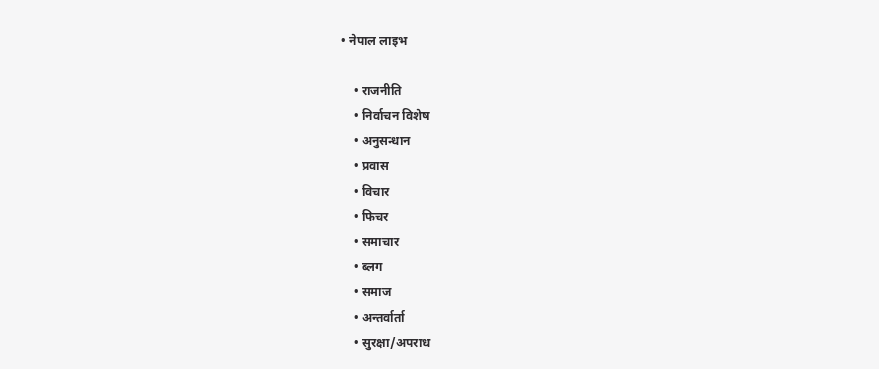• नेपाल लाइभ

    • राजनीति
    • निर्वाचन विशेष
    • अनुसन्धान
    • प्रवास
    • विचार
    • फिचर
    • समाचार
    • ब्लग
    • समाज
    • अन्तर्वार्ता
    • सुरक्षा/अपराध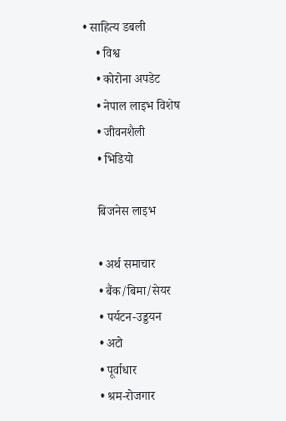• साहित्य डबली
    • विश्व
    • कोरोना अपडेट
    • नेपाल लाइभ विशेष
    • जीवनशैली
    • भिडियो

    बिजनेस लाइभ

    • अर्थ समाचार
    • बैंक/बिमा/सेयर
    • पर्यटन-उड्डयन
    • अटो
    • पूर्वाधार
    • श्रम-रोजगार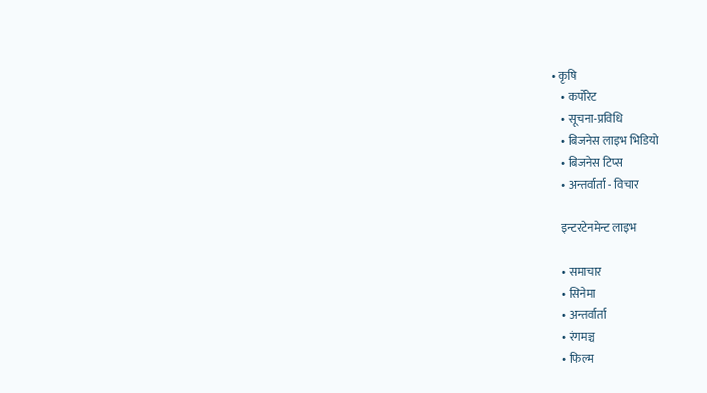• कृषि
    • कर्पोरेट
    • सूचना-प्रविधि
    • बिजनेस लाइभ भिडियो
    • बिजनेस टिप्स
    • अन्तर्वार्ता - विचार

    इन्टरटेनमेन्ट लाइभ

    • समाचार
    • सिनेमा
    • अन्तर्वार्ता
    • रंगमञ्च
    • फिल्म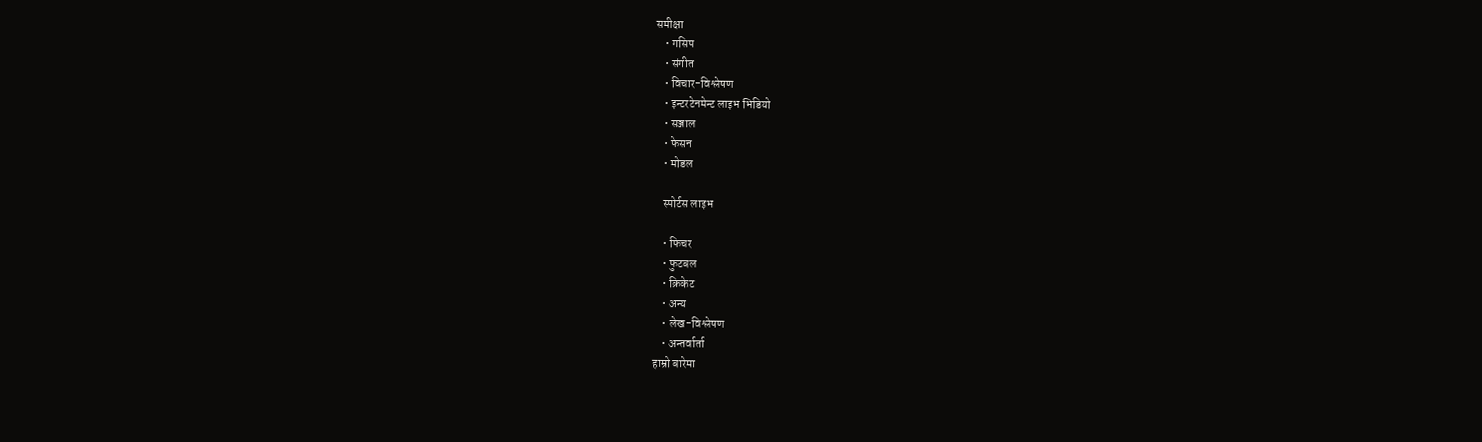समीक्षा
    • गसिप
    • संगीत
    • विचार-विश्लेषण
    • इन्टरटेनमेन्ट लाइभ भिडियो
    • सञ्जाल
    • फेसन
    • मोडल

    स्पोर्टस लाइभ

    • फिचर
    • फुटबल
    • क्रिकेट
    • अन्य
    • लेख-विश्लेषण
    • अन्तर्वार्ता
हाम्रो बारेमा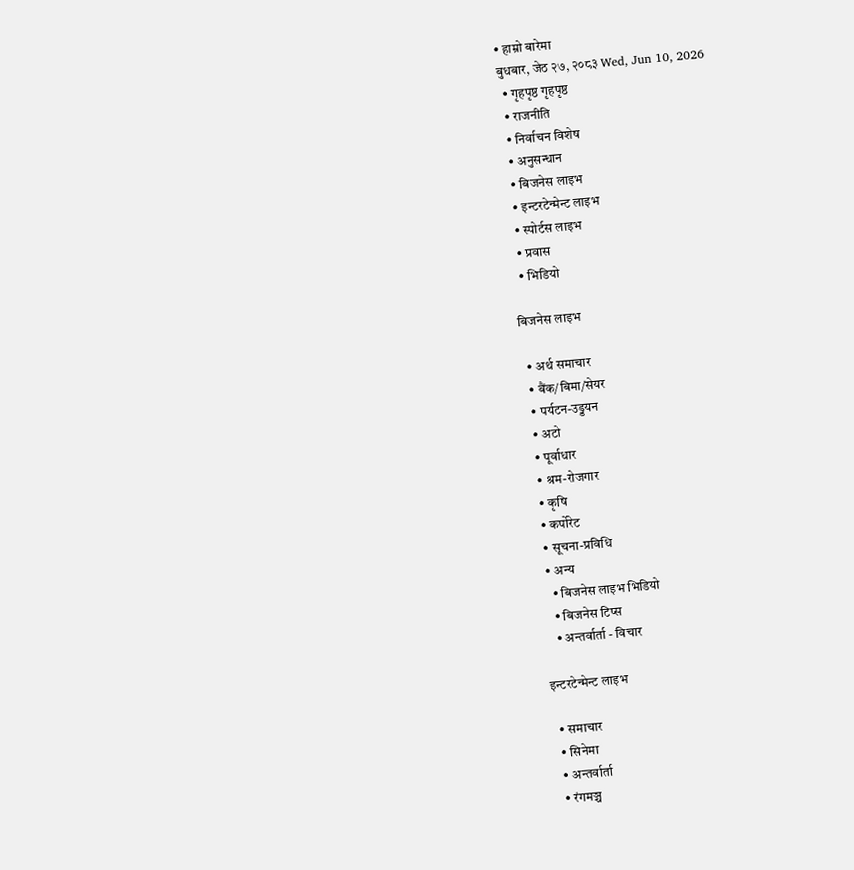• हाम्रो बारेमा
बुधबार, जेठ २७, २०८३ Wed, Jun 10, 2026
  • गृहपृष्ठ गृहपृष्ठ
  • राजनीति
  • निर्वाचन विशेष
  • अनुसन्धान
  • बिजनेस लाइभ
  • इन्टरटेन्मेन्ट लाइभ
  • स्पोर्टस लाइभ
  • प्रवास
  • भिडियो

बिजनेस लाइभ

  • अर्थ समाचार
  • बैंक/बिमा/सेयर
  • पर्यटन-उड्डयन
  • अटो
  • पूर्वाधार
  • श्रम-रोजगार
  • कृषि
  • कर्पोरेट
  • सूचना-प्रविधि
  • अन्य
    • बिजनेस लाइभ भिडियो
    • बिजनेस टिप्स
    • अन्तर्वार्ता - विचार

इन्टरटेन्मेन्ट लाइभ

  • समाचार
  • सिनेमा
  • अन्तर्वार्ता
  • रंगमञ्च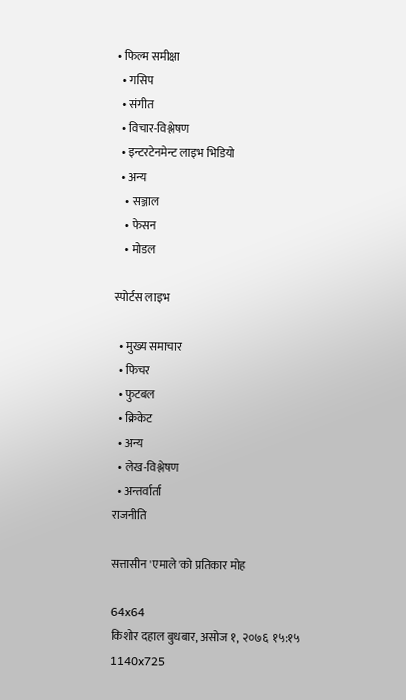• फिल्म समीक्षा
  • गसिप
  • संगीत
  • विचार-विश्लेषण
  • इन्टरटेनमेन्ट लाइभ भिडियो
  • अन्य
    • सञ्जाल
    • फेसन
    • मोडल

स्पोर्टस लाइभ

  • मुख्य समाचार
  • फिचर
  • फुटबल
  • क्रिकेट
  • अन्य
  • लेख-विश्लेषण
  • अन्तर्वार्ता
राजनीति

सत्तासीन 'एमाले'को प्रतिकार मोह

64x64
किशोर दहाल बुधबार, असोज १, २०७६  १५:१५
1140x725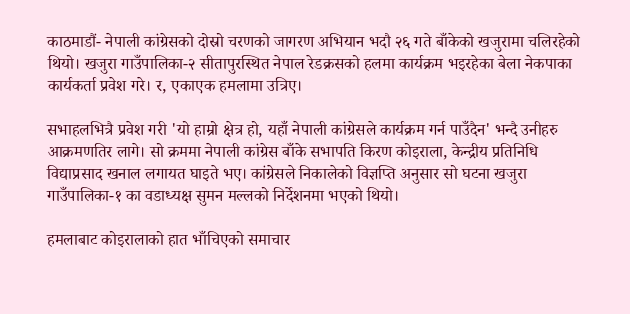काठमाडौं- नेपाली कांग्रेसको दोस्रो चरणको जागरण अभियान भदौ २६ गते बाँकेको खजुरामा चलिरहेको थियो। खजुरा गाउँपालिका-२ सीतापुरस्थित नेपाल रेडक्रसको हलमा कार्यक्रम भइरहेका बेला नेकपाका कार्यकर्ता प्रवेश गरे। र, एकाएक हमलामा उत्रिए।

सभाहलभित्रै प्रवेश गरी 'यो हाम्रो क्षेत्र हो, यहाँ नेपाली कांग्रेसले कार्यक्रम गर्न पाउँदैन' भन्दै उनीहरु आक्रमणतिर लागे। सो क्रममा नेपाली कांग्रेस बाँके सभापति किरण कोइराला, केन्द्रीय प्रतिनिधि विद्याप्रसाद खनाल लगायत घाइते भए। कांग्रेसले निकालेको विज्ञप्ति अनुसार सो घटना खजुरा गाउँपालिका-१ का वडाध्यक्ष सुमन मल्लको निर्देशनमा भएको थियो।

हमलाबाट कोइरालाको हात भाँचिएको समाचार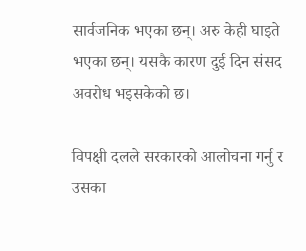सार्वजनिक भएका छन्। अरु केही घाइते भएका छन्। यसकै कारण दुई दिन संसद अवरोध भइसकेको छ।

विपक्षी दलले सरकारको आलोचना गर्नु र उसका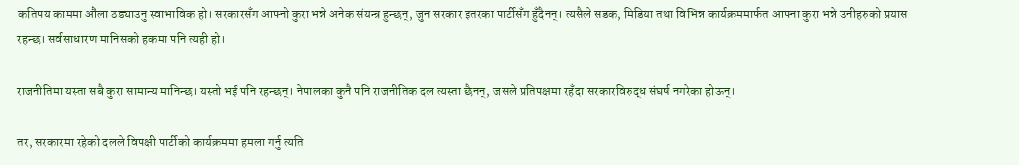कतिपय काममा औंला ठड्याउनु स्वाभाविक हो। सरकारसँग आफ्नो कुरा भन्ने अनेक संयन्त्र हुन्छन्, जुन सरकार इतरका पार्टीसँग हुँदैनन्। त्यसैले सडक, मिडिया तथा विभिन्न कार्यक्रममार्फत आफ्ना कुरा भन्ने उनीहरुको प्रयास रहन्छ। सर्वसाधारण मानिसको हकमा पनि त्यही हो।

राजनीतिमा यस्ता सबै कुरा सामान्य मानिन्छ। यस्तो भई पनि रहन्छन्। नेपालका कुनै पनि राजनीतिक दल त्यस्ता छैनन्, जसले प्रतिपक्षमा रहँदा सरकारविरुद्ध संघर्ष नगरेका होऊन्।

तर, सरकारमा रहेको दलले विपक्षी पार्टीको कार्यक्रममा हमला गर्नु त्यति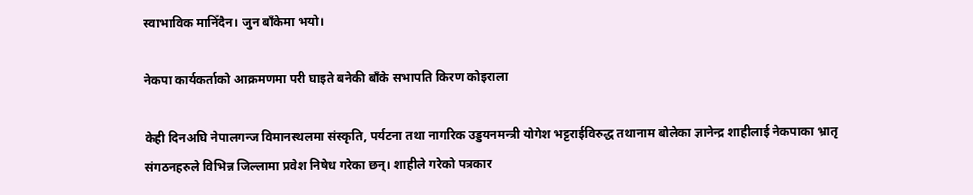स्वाभाविक मानिँदैन। जुन बाँकेमा भयो।

नेकपा कार्यकर्ताको आक्रमणमा परी घाइते बनेकी बाँके सभापति किरण कोइराला

केही दिनअघि नेपालगन्ज विमानस्थलमा संस्कृति, पर्यटना तथा नागरिक उड्डयनमन्त्री योगेश भट्टराईविरुद्ध तथानाम बोलेका ज्ञानेन्द्र शाहीलाई नेकपाका भ्रातृ संगठनहरुले विभिन्न जिल्लामा प्रवेश निषेध गरेका छन्। शाहीले गरेको पत्रकार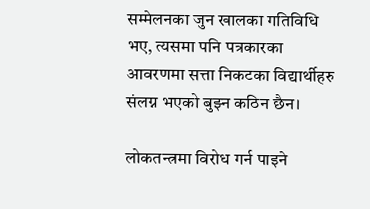सम्मेलनका जुन खालका गतिविधि भए, त्यसमा पनि पत्रकारका आवरणमा सत्ता निकटका विद्यार्थीहरु संलग्न भएको बुझ्न कठिन छैन।

लोकतन्त्रमा विरोध गर्न पाइने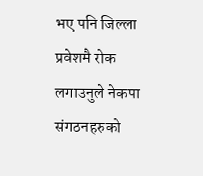भए पनि जिल्ला प्रवेशमै रोक लगाउनुले नेकपा संगठनहरुको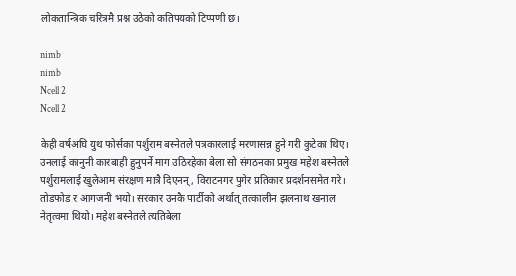लोकतान्त्रिक चरित्रमै प्रश्न उठेको कतिपयको टिप्पणी छ।

nimb
nimb
Ncell 2
Ncell 2

केही वर्षअघि युथ फोर्सका पर्शुराम बस्नेतले पत्रकारलाई मरणासन्न हुने गरी कुटेका थिए। उनलाई कानुनी कारबाही हुनुपर्ने माग उठिरहेका बेला सो संगठनका प्रमुख महेश बस्नेतले पर्शुरामलाई खुलेआम संरक्षण मात्रै दिएनन्, विराटनगर पुगेर प्रतिकार प्रदर्शनसमेत गरे। तोडफोड र आगजनी भयो। सरकार उनकै पार्टीको अर्थात् तत्कालीन झलनाथ खनाल नेतृत्वमा थियो। महेश बस्नेतले त्यतिबेला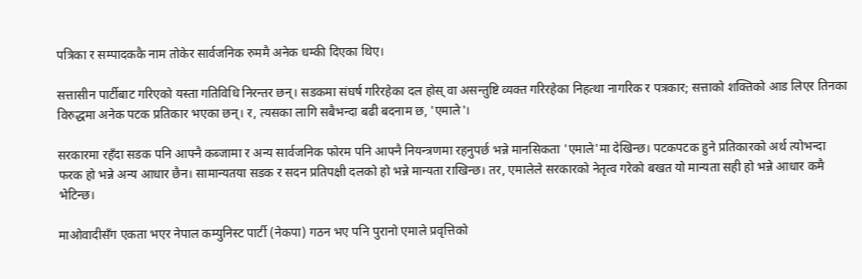पत्रिका र सम्पादककै नाम तोकेर सार्वजनिक रुममै अनेक धम्की दिएका थिए।

सत्तासीन पार्टीबाट गरिएको यस्ता गतिविधि निरन्तर छन्। सडकमा संघर्ष गरिरहेका दल होस् वा असन्तुष्टि व्यक्त गरिरहेका निहत्था नागरिक र पत्रकार; सत्ताको शक्तिको आड लिएर तिनका विरुद्धमा अनेक पटक प्रतिकार भएका छन्। र, त्यसका लागि सबैभन्दा बढी बदनाम छ, 'एमाले'।

सरकारमा रहँदा सडक पनि आफ्नै कब्जामा र अन्य सार्वजनिक फोरम पनि आफ्नै नियन्त्रणमा रहनुपर्छ भन्ने मानसिकता 'एमाले'मा देखिन्छ। पटकपटक हुने प्रतिकारको अर्थ त्योभन्दा फरक हो भन्ने अन्य आधार छैन। सामान्यतया सडक र सदन प्रतिपक्षी दलको हो भन्ने मान्यता राखिन्छ। तर, एमालेले सरकारको नेतृत्व गरेको बखत यो मान्यता सही हो भन्ने आधार कमै भेटिन्छ।

माओवादीसँग एकता भएर नेपाल कम्युनिस्ट पार्टी (नेकपा) गठन भए पनि पुरानो एमाले प्रवृत्तिको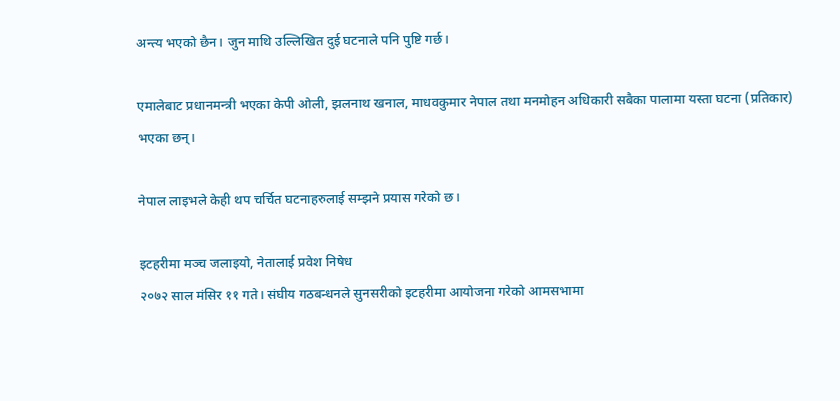अन्त्य भएको छैन। जुन माथि उल्लिखित दुई घटनाले पनि पुष्टि गर्छ।

एमालेबाट प्रधानमन्त्री भएका केपी ओली, झलनाथ खनाल, माधवकुमार नेपाल तथा मनमोहन अधिकारी सबैका पालामा यस्ता घटना (प्रतिकार) भएका छन्।

नेपाल लाइभले केही थप चर्चित घटनाहरुलाई सम्झने प्रयास गरेको छ।

इटहरीमा मञ्च जलाइयो, नेतालाई प्रवेश निषेध
२०७२ साल मंसिर ११ गते। संघीय गठबन्धनले सुनसरीको इटहरीमा आयोजना गरेको आमसभामा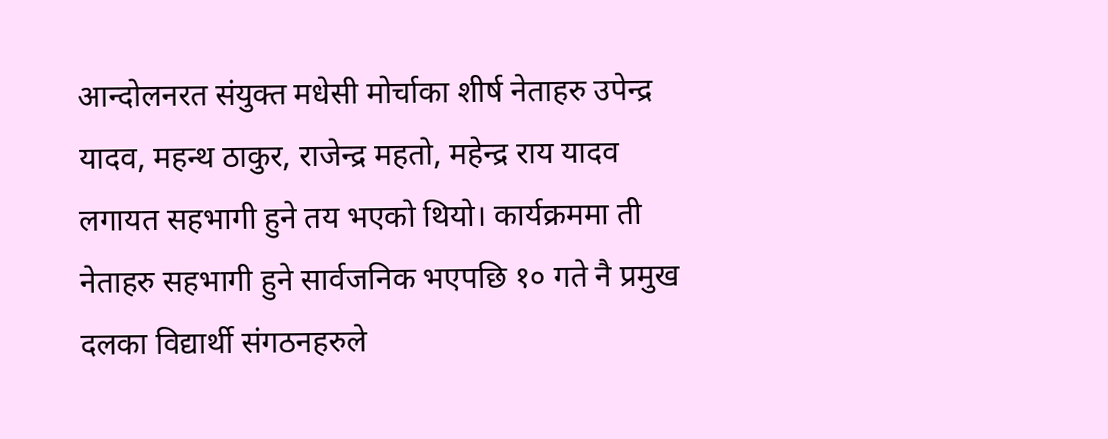आन्दोलनरत संयुक्त मधेसी मोर्चाका शीर्ष नेताहरु उपेन्द्र यादव, महन्थ ठाकुर, राजेन्द्र महतो, महेन्द्र राय यादव लगायत सहभागी हुने तय भएको थियो। कार्यक्रममा ती नेताहरु सहभागी हुने सार्वजनिक भएपछि १० गते नै प्रमुख दलका विद्यार्थी संगठनहरुले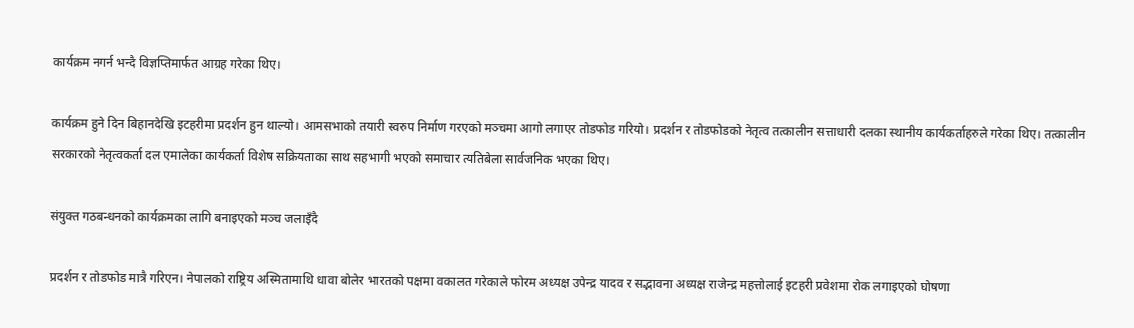कार्यक्रम नगर्न भन्दै विज्ञप्तिमार्फत आग्रह गरेका थिए।

कार्यक्रम हुने दिन बिहानदेखि इटहरीमा प्रदर्शन हुन थाल्यो। आमसभाको तयारी स्वरुप निर्माण गरएको मञ्चमा आगो लगाएर तोडफोड गरियो। प्रदर्शन र तोडफोडको नेतृत्व तत्कालीन सत्ताधारी दलका स्थानीय कार्यकर्ताहरुले गरेका थिए। तत्कालीन सरकारको नेतृत्वकर्ता दल एमालेका कार्यकर्ता विशेष सक्रियताका साथ सहभागी भएको समाचार त्यतिबेला सार्वजनिक भएका थिए।

संयुक्त गठबन्धनको कार्यक्रमका लागि बनाइएको मञ्च जलाइँदै

प्रदर्शन र तोडफोड मात्रै गरिएन। नेपालको राष्ट्रिय अस्मितामाथि धावा बोलेर भारतको पक्षमा वकालत गरेकाले फोरम अध्यक्ष उपेन्द्र यादव र सद्भावना अध्यक्ष राजेन्द्र महत्तोलाई इटहरी प्रवेशमा रोक लगाइएको घोषणा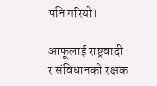पनि गरियो।

आफूलाई राष्ट्रवादी र संविधानको रक्षक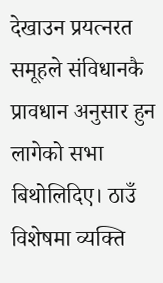देखाउन प्रयत्नरत समूहले संविधानकै प्रावधान अनुसार हुन लागेको सभा बिथोलिदिए। ठाउँ विशेषमा व्यक्ति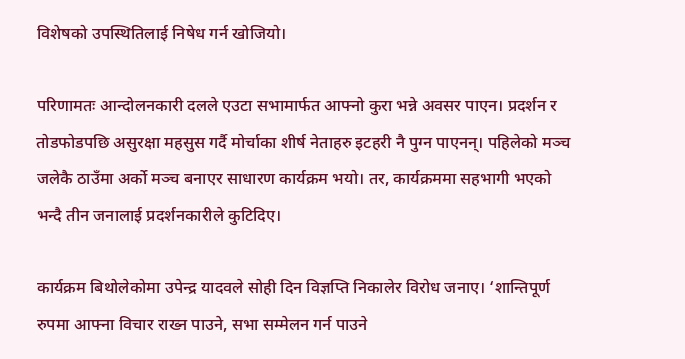विशेषको उपस्थितिलाई निषेध गर्न खोजियो।

परिणामतः आन्दोलनकारी दलले एउटा सभामार्फत आफ्नो कुरा भन्ने अवसर पाएन। प्रदर्शन र तोडफोडपछि असुरक्षा महसुस गर्दै मोर्चाका शीर्ष नेताहरु इटहरी नै पुग्न पाएनन्। पहिलेको मञ्च जलेकै ठाउँमा अर्को मञ्च बनाएर साधारण कार्यक्रम भयो। तर, कार्यक्रममा सहभागी भएको भन्दै तीन जनालाई प्रदर्शनकारीले कुटिदिए।

कार्यक्रम बिथोलेकोमा उपेन्द्र यादवले सोही दिन विज्ञप्ति निकालेर विरोध जनाए। ‘शान्तिपूर्ण रुपमा आफ्ना विचार राख्न पाउने, सभा सम्मेलन गर्न पाउने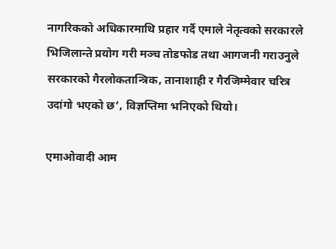नागरिकको अधिकारमाथि प्रहार गर्दै एमाले नेतृत्वको सरकारले भिजिलान्ते प्रयोग गरी मञ्च तोडफोड तथा आगजनी गराउनुले सरकारको गैरलोकतान्त्रिक, तानाशाही र गैरजिम्मेवार चरित्र उदांगो भएको छ’, विज्ञप्तिमा भनिएको थियो।

एमाओवादी आम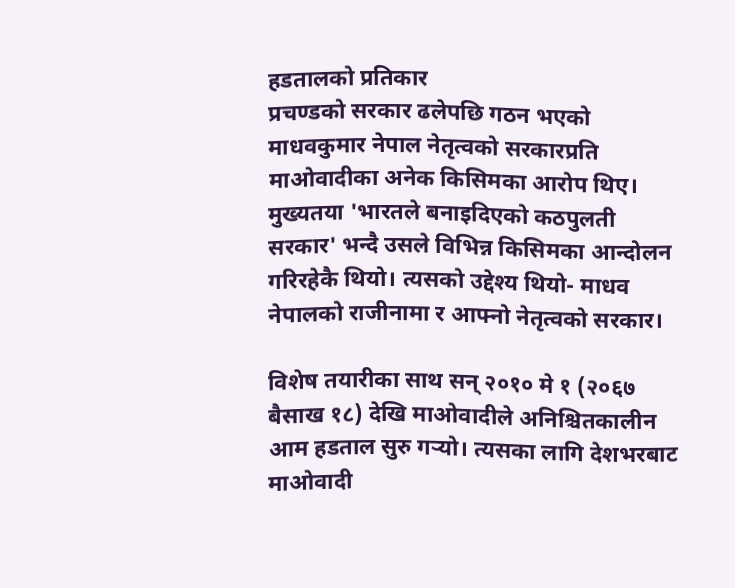हडतालको प्रतिकार
प्रचण्डको सरकार ढलेपछि गठन भएको माधवकुमार नेपाल नेतृत्वको सरकारप्रति माओवादीका अनेक किसिमका आरोप थिए। मुख्यतया 'भारतले बनाइदिएको कठपुलती सरकार' भन्दै उसले विभिन्न किसिमका आन्दोलन गरिरहेकै थियो। त्यसको उद्देश्य थियो- माधव नेपालको राजीनामा र आफ्नो नेतृत्वको सरकार।

विशेष तयारीका साथ सन् २०१० मे १ (२०६७ बैसाख १८) देखि माओवादीले अनिश्चितकालीन आम हडताल सुरु गर्‍यो। त्यसका लागि देशभरबाट माओवादी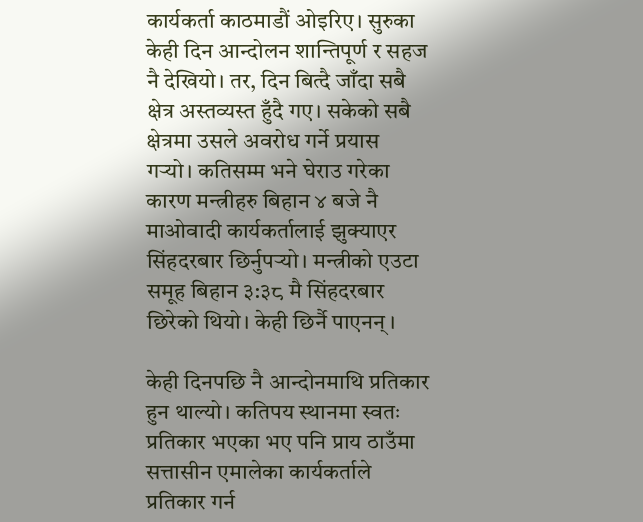कार्यकर्ता काठमाडौं ओइरिए। सुरुका केही दिन आन्दोलन शान्तिपूर्ण र सहज नै देखियो। तर, दिन बित्दै जाँदा सबै क्षेत्र अस्तव्यस्त हुँदै गए। सकेको सबै क्षेत्रमा उसले अवरोध गर्ने प्रयास गर्‍यो। कतिसम्म भने घेराउ गरेका कारण मन्त्रीहरु बिहान ४ बजे नै माओवादी कार्यकर्तालाई झुक्याएर सिंहदरबार छिर्नुपर्‍यो। मन्त्रीको एउटा समूह बिहान ३:३८ मै सिंहदरबार छिरेको थियो। केही छिर्नै पाएनन्।

केही दिनपछि नै आन्दोनमाथि प्रतिकार हुन थाल्यो। कतिपय स्थानमा स्वतः प्रतिकार भएका भए पनि प्राय ठाउँमा सत्तासीन एमालेका कार्यकर्ताले प्रतिकार गर्न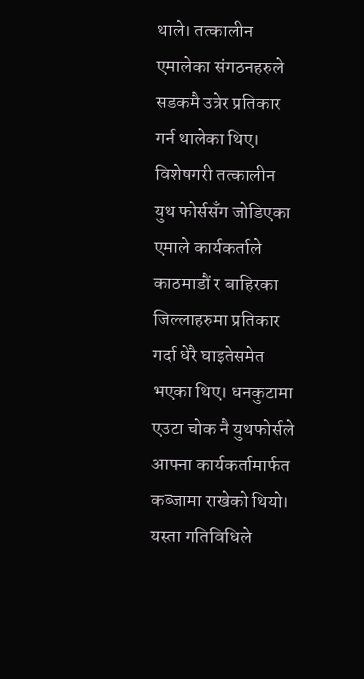थाले। तत्कालीन एमालेका संगठनहरुले सडकमै उत्रेर प्रतिकार गर्न थालेका थिए। विशेषगरी तत्कालीन युथ फोर्ससँग जोडिएका एमाले कार्यकर्ताले काठमाडौं र बाहिरका जिल्लाहरुमा प्रतिकार गर्दा धेरै घाइतेसमेत भएका थिए। धनकुटामा एउटा चोक नै युथफोर्सले आफ्ना कार्यकर्तामार्फत कब्जामा राखेको थियो। यस्ता गतिविधिले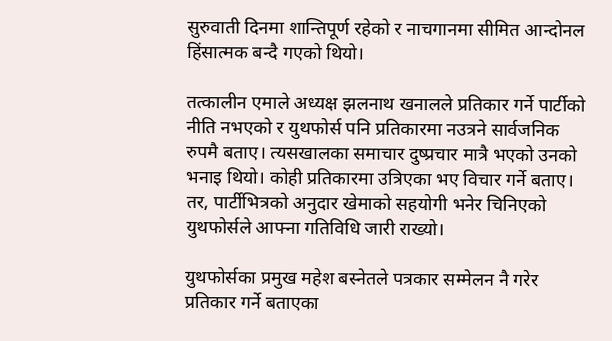सुरुवाती दिनमा शान्तिपूर्ण रहेको र नाचगानमा सीमित आन्दोनल हिंसात्मक बन्दै गएको थियो।

तत्कालीन एमाले अध्यक्ष झलनाथ खनालले प्रतिकार गर्ने पार्टीको नीति नभएको र युथफोर्स पनि प्रतिकारमा नउत्रने सार्वजनिक रुपमै बताए। त्यसखालका समाचार दुष्प्रचार मात्रै भएको उनको भनाइ थियो। कोही प्रतिकारमा उत्रिएका भए विचार गर्ने बताए। तर, पार्टीभित्रको अनुदार खेमाको सहयोगी भनेर चिनिएको युथफोर्सले आफ्ना गतिविधि जारी राख्यो।

युथफोर्सका प्रमुख महेश बस्नेतले पत्रकार सम्मेलन नै गरेर प्रतिकार गर्ने बताएका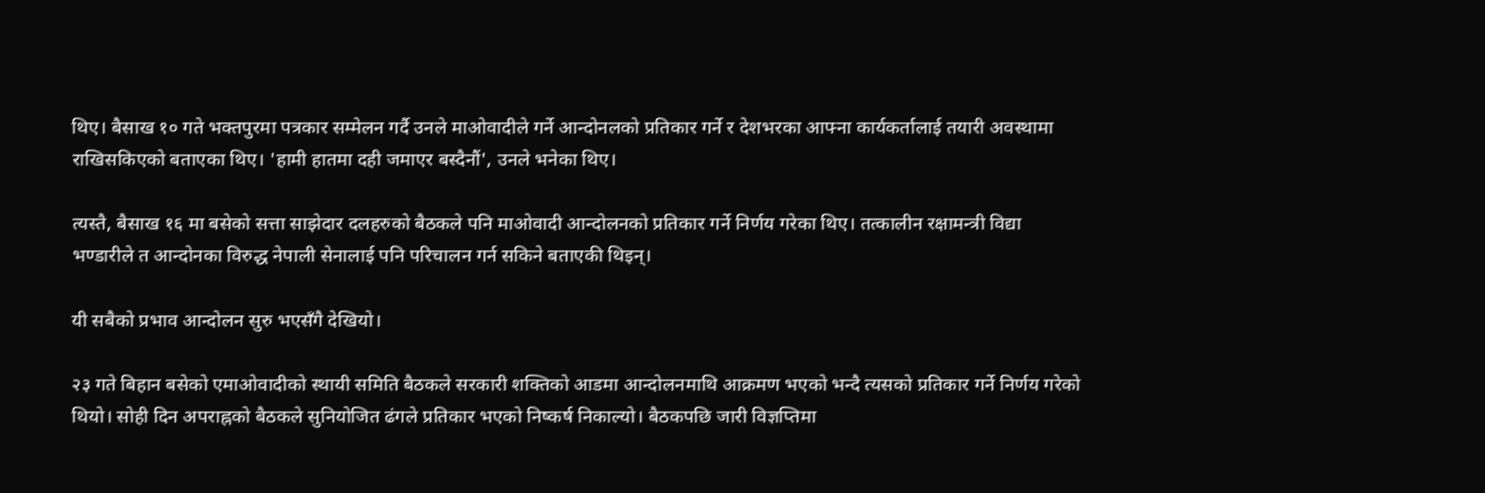थिए। बैसाख १० गते भक्तपुरमा पत्रकार सम्मेलन गर्दै उनले माओवादीले गर्ने आन्दोनलको प्रतिकार गर्ने र देशभरका आफ्ना कार्यकर्तालाई तयारी अवस्थामा राखिसकिएको बताएका थिए। 'हामी हातमा दही जमाएर बस्दैनौं', उनले भनेका थिए।

त्यस्तै, बैसाख १६ मा बसेको सत्ता साझेदार दलहरुको बैठकले पनि माओवादी आन्दोलनको प्रतिकार गर्ने निर्णय गरेका थिए। तत्कालीन रक्षामन्त्री विद्या भण्डारीले त आन्दोनका विरुद्ध नेपाली सेनालाई पनि परिचालन गर्न सकिने बताएकी थिइन्।

यी सबैको प्रभाव आन्दोलन सुरु भएसँगै देखियो।

२३ गते बिहान बसेको एमाओवादीको स्थायी समिति बैठकले सरकारी शक्तिको आडमा आन्दोलनमाथि आक्रमण भएको भन्दै त्यसको प्रतिकार गर्ने निर्णय गरेको थियो। सोही दिन अपराह्नको बैठकले सुनियोजित ढंगले प्रतिकार भएको निष्कर्ष निकाल्यो। बैठकपछि जारी विज्ञप्तिमा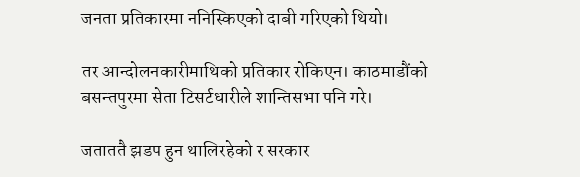जनता प्रतिकारमा ननिस्किएको दाबी गरिएको थियो।

तर आन्दोलनकारीमाथिको प्रतिकार रोकिएन। काठमाडौंको बसन्तपुरमा सेता टिसर्टधारीले शान्तिसभा पनि गरे।

जताततै झडप हुन थालिरहेको र सरकार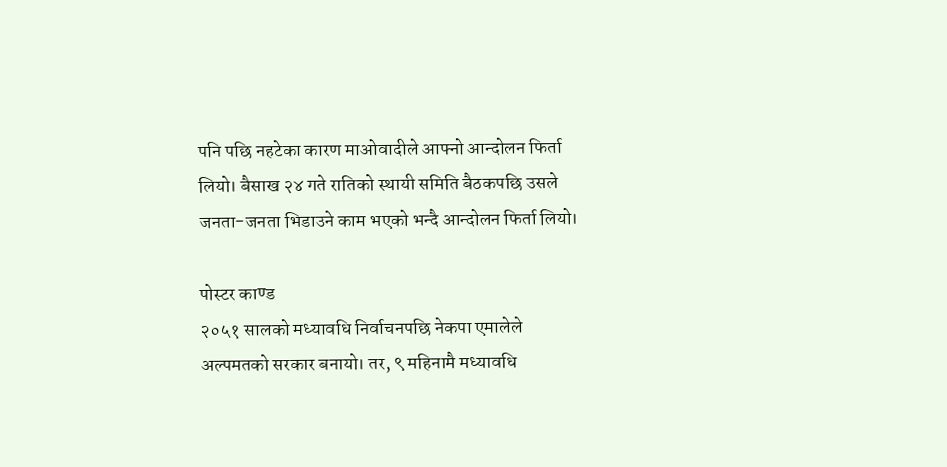पनि पछि नहटेका कारण माओवादीले आफ्नो आन्दोलन फिर्ता लियो। बैसाख २४ गते रातिको स्थायी समिति बैठकपछि उसले जनता-जनता भिडाउने काम भएको भन्दै आन्दोलन फिर्ता लियो।

पोस्टर काण्ड
२०५१ सालको मध्यावधि निर्वाचनपछि नेकपा एमालेले अल्पमतको सरकार बनायो। तर, ९ महिनामै मध्यावधि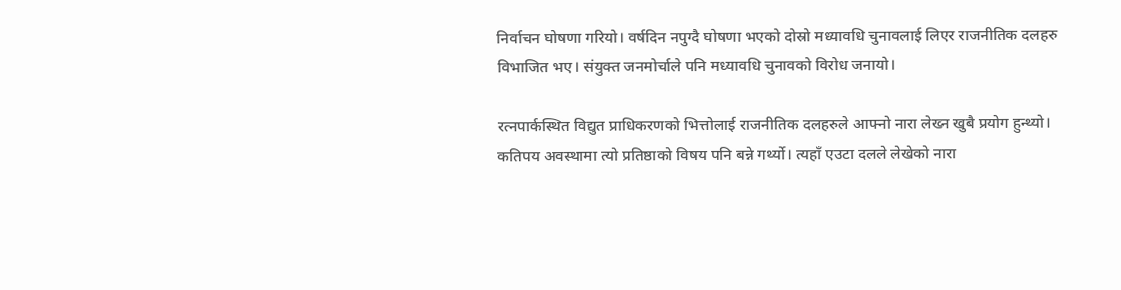निर्वाचन घोषणा गरियो। वर्षदिन नपुग्दै घोषणा भएको दोस्रो मध्यावधि चुनावलाई लिएर राजनीतिक दलहरु विभाजित भए। संयुक्त जनमोर्चाले पनि मध्यावधि चुनावको विरोध जनायो।

रत्नपार्कस्थित विद्युत प्राधिकरणको भित्तोलाई राजनीतिक दलहरुले आफ्नो नारा लेख्न खुबै प्रयोग हुन्थ्यो। कतिपय अवस्थामा त्यो प्रतिष्ठाको विषय पनि बन्ने गर्थ्यो। त्यहाँ एउटा दलले लेखेको नारा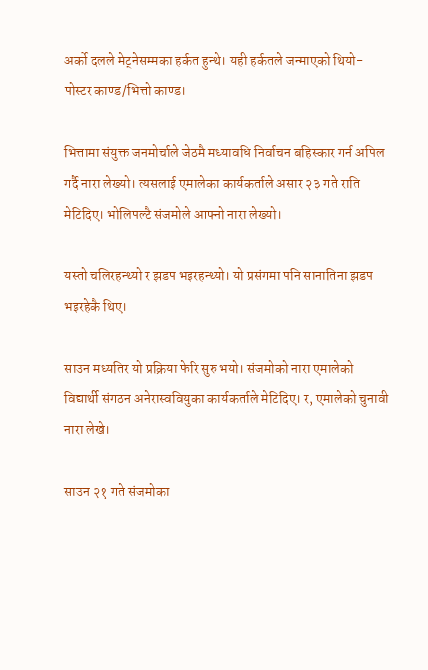अर्को दलले मेट्नेसम्मका हर्कत हुन्थे। यही हर्कतले जन्माएको थियो- पोस्टर काण्ड/भित्तो काण्ड।

भित्तामा संयुक्त जनमोर्चाले जेठमै मध्यावधि निर्वाचन बहिस्कार गर्न अपिल गर्दै नारा लेख्यो। त्यसलाई एमालेका कार्यकर्ताले असार २३ गते राति मेटिदिए। भोलिपल्टै संजमोले आफ्नो नारा लेख्यो।

यस्तो चलिरहन्थ्यो र झडप भइरहन्थ्यो। यो प्रसंगमा पनि सानातिना झडप भइरहेकै थिए।

साउन मध्यतिर यो प्रक्रिया फेरि सुरु भयो। संजमोको नारा एमालेको विद्यार्थी संगठन अनेरास्ववियुका कार्यकर्ताले मेटिदिए। र, एमालेको चुनावी नारा लेखे।

साउन २१ गते संजमोका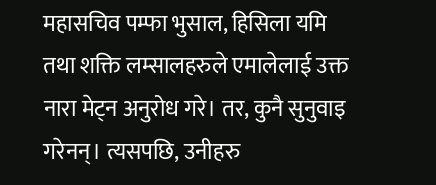महासचिव पम्फा भुसाल, हिसिला यमि तथा शक्ति लम्सालहरुले एमालेलाई उक्त नारा मेट्न अनुरोध गरे। तर, कुनै सुनुवाइ गरेनन्। त्यसपछि, उनीहरु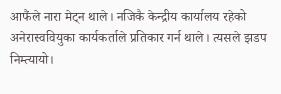आफैंले नारा मेट्न थाले। नजिकै केन्द्रीय कार्यालय रहेको अनेरास्ववियुका कार्यकर्ताले प्रतिकार गर्न थाले। त्यसले झडप निम्त्यायो।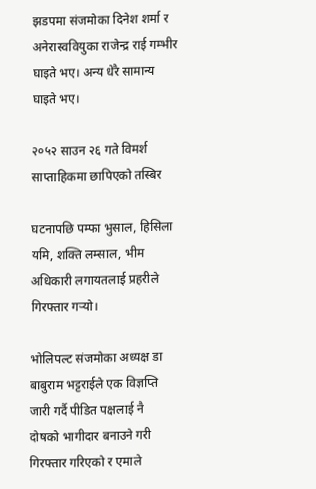झडपमा संजमोका दिनेश शर्मा र अनेरास्ववियुका राजेन्द्र राई गम्भीर घाइते भए। अन्य धेरै सामान्य घाइते भए।

२०५२ साउन २६ गते विमर्श साप्ताहिकमा छापिएको तस्बिर

घटनापछि पम्फा भुसाल, हिसिला यमि, शक्ति लम्साल, भीम अधिकारी लगायतलाई प्रहरीले गिरफ्तार गर्‍यो।

भोलिपल्ट संजमोका अध्यक्ष डा बाबुराम भट्टराईले एक विज्ञप्ति जारी गर्दै पीडित पक्षलाई नै दोषको भागीदार बनाउने गरी गिरफ्तार गरिएको र एमाले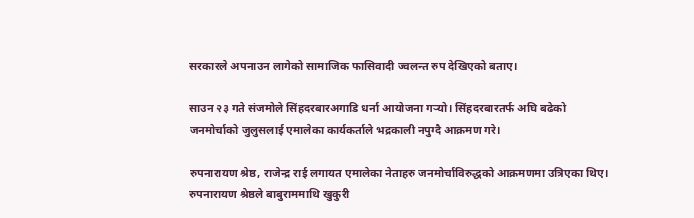सरकारले अपनाउन लागेको सामाजिक फासिवादी ज्वलन्त रुप देखिएको बताए।

साउन २३ गते संजमोले सिंहदरबारअगाडि धर्ना आयोजना गर्‍यो। सिंहदरबारतर्फ अघि बढेको जनमोर्चाको जुलुसलाई एमालेका कार्यकर्ताले भद्रकाली नपुग्दै आक्रमण गरे।

रुपनारायण श्रेष्ठ, राजेन्द्र राई लगायत एमालेका नेताहरु जनमोर्चाविरुद्धको आक्रमणमा उत्रिएका थिए। रुपनारायण श्रेष्ठले बाबुराममाथि खुकुरी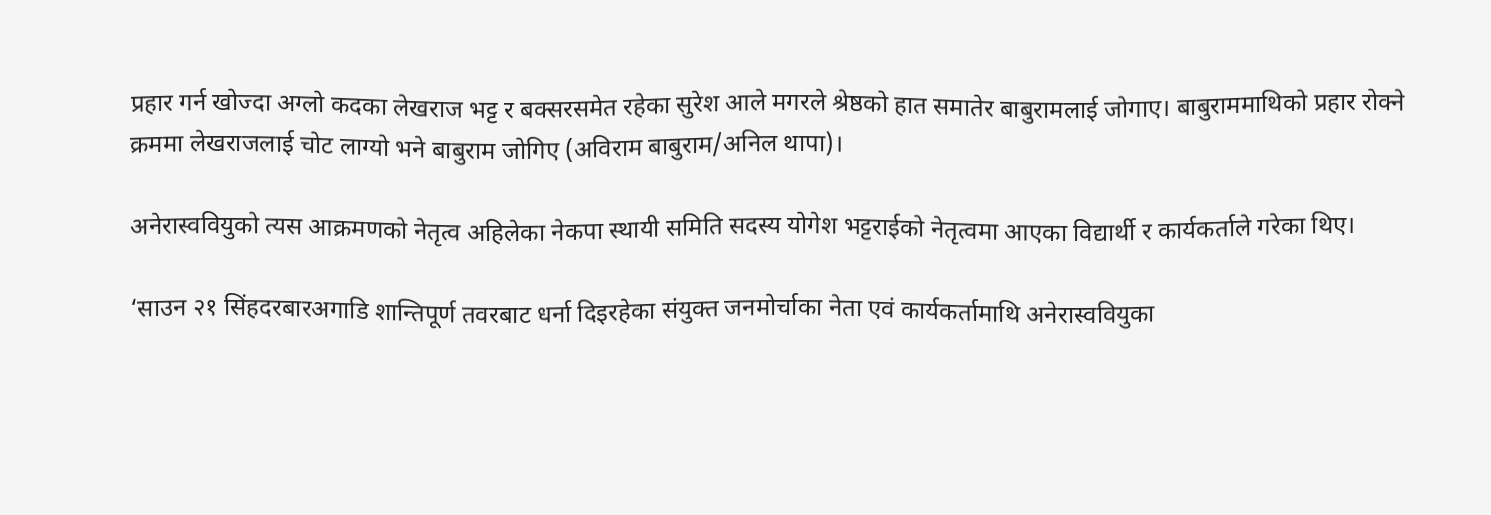प्रहार गर्न खोज्दा अग्लो कदका लेखराज भट्ट र बक्सरसमेत रहेका सुरेश आले मगरले श्रेष्ठको हात समातेर बाबुरामलाई जोगाए। बाबुराममाथिको प्रहार रोक्ने क्रममा लेखराजलाई चोट लाग्यो भने बाबुराम जोगिए (अविराम बाबुराम/अनिल थापा)।

अनेरास्ववियुको त्यस आक्रमणको नेतृत्व अहिलेका नेकपा स्थायी समिति सदस्य योगेश भट्टराईको नेतृत्वमा आएका विद्यार्थी र कार्यकर्ताले गरेका थिए।

‘साउन २१ सिंहदरबारअगाडि शान्तिपूर्ण तवरबाट धर्ना दिइरहेका संयुक्त जनमोर्चाका नेता एवं कार्यकर्तामाथि अनेरास्ववियुका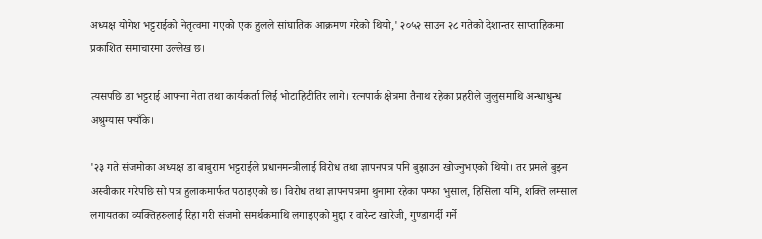अध्यक्ष योगेश भट्टराईको नेतृत्वमा गएको एक हुलले सांघातिक आक्रमण गरेको थियो,' २०५२ साउन २८ गतेको देशान्तर साप्ताहिकमा प्रकाशित समाचारमा उल्लेख छ।

त्यसपछि डा भट्टराई आफ्ना नेता तथा कार्यकर्ता लिई भोटाहिटीतिर लागे। रत्नपार्क क्षेत्रमा तैनाथ रहेका प्रहरीले जुलुसमाथि अन्धाधुन्ध अश्रुग्यास फ्याँके।

'२३ गते संजमोका अध्यक्ष डा बाबुराम भट्टराईले प्रधानमन्त्रीलाई विरोध तथा ज्ञापनपत्र पनि बुझाउन खोज्नुभएको थियो। तर प्रमले बुझ्न अस्वीकार गरेपछि सो पत्र हुलाकमार्फत पठाइएको छ। विरोध तथा ज्ञापनपत्रमा थुनामा रहेका पम्फा भुसाल, हिसिला यमि, शक्ति लम्साल लगायतका व्यक्तिहरुलाई रिहा गरी संजमो समर्थकमाथि लगाइएको मुद्दा र वारेन्ट खारेजी, गुण्डागर्दी गर्ने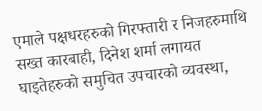एमाले पक्षधरहरुको गिरफ्तारी र निजहरुमाथि सख्त कारबाही, दिनेश शर्मा लगायत घाइतेहरुको समुचित उपचारको व्यवस्था,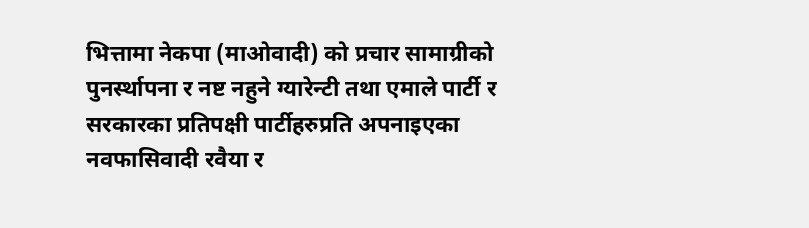भित्तामा नेकपा (माओवादी) को प्रचार सामाग्रीको पुनर्स्थापना र नष्ट नहुने ग्यारेन्टी तथा एमाले पार्टी र सरकारका प्रतिपक्षी पार्टीहरुप्रति अपनाइएका नवफासिवादी रवैया र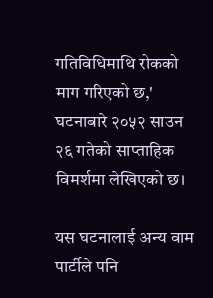गतिविधिमाथि रोकको माग गरिएको छ,' घटनाबारे २०५२ साउन २६ गतेको साप्ताहिक विमर्शमा लेखिएको छ।

यस घटनालाई अन्य वाम पार्टीले पनि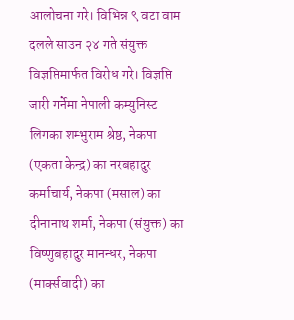आलोचना गरे। विभिन्न ९ वटा वाम दलले साउन २४ गते संयुक्त विज्ञप्तिमार्फत विरोध गरे। विज्ञप्ति जारी गर्नेमा नेपाली कम्युनिस्ट लिगका शम्भुराम श्रेष्ठ, नेकपा (एकता केन्द्र) का नरबहादुर कर्माचार्य, नेकपा (मसाल) का दीनानाथ शर्मा, नेकपा (संयुक्त) का विष्णुबहादुर मानन्धर, नेकपा (मार्क्सवादी) का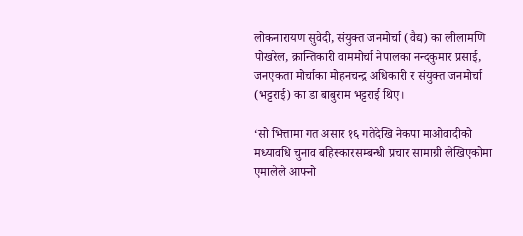लोकनारायण सुवेदी, संयुक्त जनमोर्चा (वैद्य) का लीलामणि पोखरेल, क्रान्तिकारी वाममोर्चा नेपालका नन्दकुमार प्रसाई, जनएकता मोर्चाका मोहनचन्द्र अधिकारी र संयुक्त जनमोर्चा (भट्टराई) का डा बाबुराम भट्टराई थिए।

‘सो भित्तामा गत असार १६ गतेदेखि नेकपा माओवादीको मध्यावधि चुनाव बहिस्कारसम्बन्धी प्रचार सामाग्री लेखिएकोमा एमालेले आफ्नो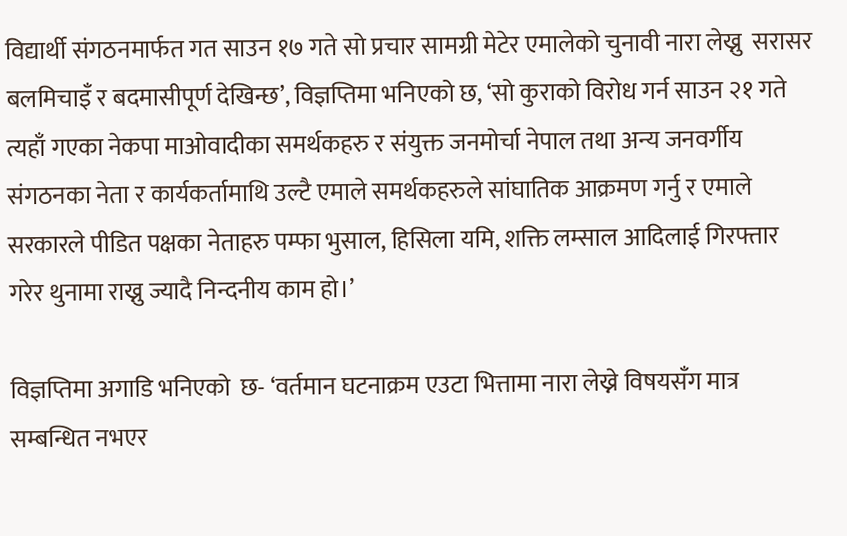विद्यार्थी संगठनमार्फत गत साउन १७ गते सो प्रचार सामग्री मेटेर एमालेको चुनावी नारा लेख्नु  सरासर बलमिचाइँ र बदमासीपूर्ण देखिन्छ’, विज्ञप्तिमा भनिएको छ, ‘सो कुराको विरोध गर्न साउन २१ गते त्यहाँ गएका नेकपा माओवादीका समर्थकहरु र संयुक्त जनमोर्चा नेपाल तथा अन्य जनवर्गीय संगठनका नेता र कार्यकर्तामाथि उल्टै एमाले समर्थकहरुले सांघातिक आक्रमण गर्नु र एमाले सरकारले पीडित पक्षका नेताहरु पम्फा भुसाल, हिसिला यमि, शक्ति लम्साल आदिलाई गिरफ्तार गरेर थुनामा राख्नु ज्यादै निन्दनीय काम हो।’

विज्ञप्तिमा अगाडि भनिएको  छ- ‘वर्तमान घटनाक्रम एउटा भित्तामा नारा लेख्ने विषयसँग मात्र सम्बन्धित नभएर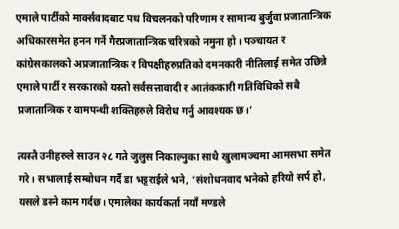एमाले पार्टीको मार्क्सवादबाट पथ विचलनको परिणाम र सामान्य बुर्जुवा प्रजातान्त्रिक अधिकारसमेत हनन गर्ने गैरप्रजातान्त्रिक चरित्रको नमुना हो। पञ्चायत र कांग्रेसकालको अप्रजातान्त्रिक र विपक्षीहरुप्रतिको दमनकारी नीतिलाई समेत उछिन्ने एमाले पार्टी र सरकारको यस्तो सर्वसत्तावादी र आतंककारी गतिविधिको सबै प्रजातान्त्रिक र वामपन्थी शक्तिहरुले विरोध गर्नु आवश्यक छ।’

त्यस्तै उनीहरुले साउन २८ गते जुलुस निकाल्नुका साथै खुलामञ्चमा आमसभा समेत गरे। सभालाई सम्बोधन गर्दै डा भट्टराईले भने, ‘संशोधनवाद भनेको हरियो सर्प हो, यसले डस्ने काम गर्दछ। एमालेका कार्यकर्ता नयाँ मण्डले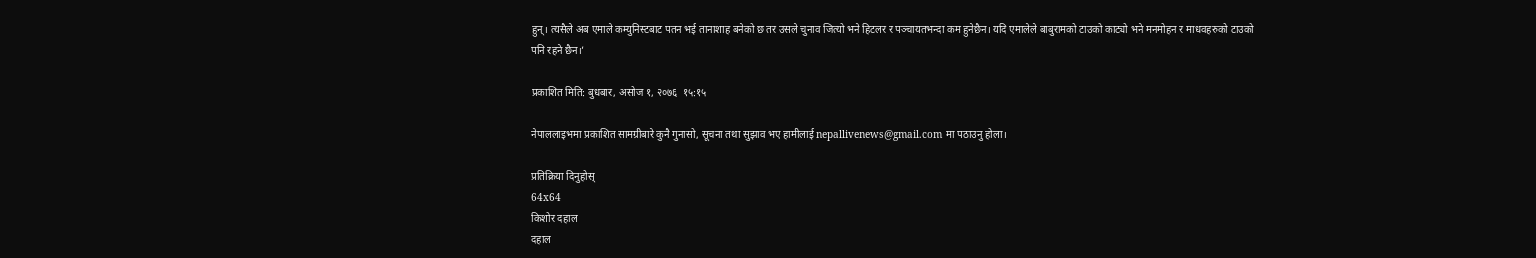हुन्। त्यसैले अब एमाले कम्युनिस्टबाट पतन भई तानाशाह बनेको छ तर उसले चुनाव जित्यो भने हिटलर र पञ्चायतभन्दा कम हुनेछैन। यदि एमालेले बाबुरामको टाउको काट्यो भने मनमोहन र माधवहरुको टाउको पनि रहने छैन।’

प्रकाशित मिति: बुधबार, असोज १, २०७६  १५:१५

नेपाललाइभमा प्रकाशित सामग्रीबारे कुनै गुनासो, सूचना तथा सुझाव भए हामीलाई nepallivenews@gmail.com मा पठाउनु होला।

प्रतिक्रिया दिनुहोस्
64x64
किशोर दहाल
दहाल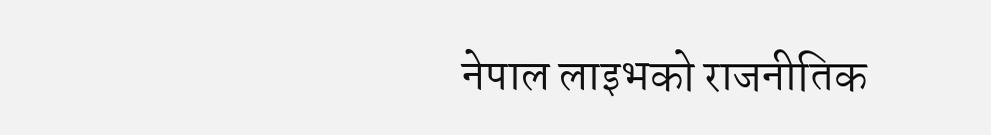नेपाल लाइभको राजनीतिक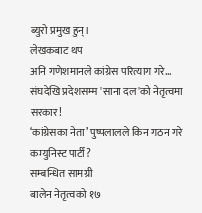ब्युरो प्रमुख हुन्।
लेखकबाट थप
अनि गणेशमानले कांग्रेस परित्याग गरे...
संघदेखि प्रदेशसम्म 'साना दल'को नेतृत्वमा सरकार!
‘कांग्रेसका नेता’ पुष्पलालले किन गठन गरे कम्युनिस्ट पार्टी?
सम्बन्धित सामग्री
बालेन नेतृत्वको १७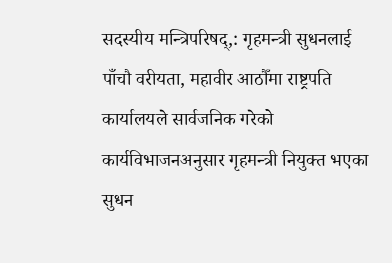सदस्यीय मन्त्रिपरिषद्,: गृहमन्त्री सुधनलाई पाँचौ वरीयता, महावीर आठौँमा राष्ट्रपति कार्यालयले सार्वजनिक गरेको कार्यविभाजनअनुसार गृहमन्त्री नियुक्त भएका सुधन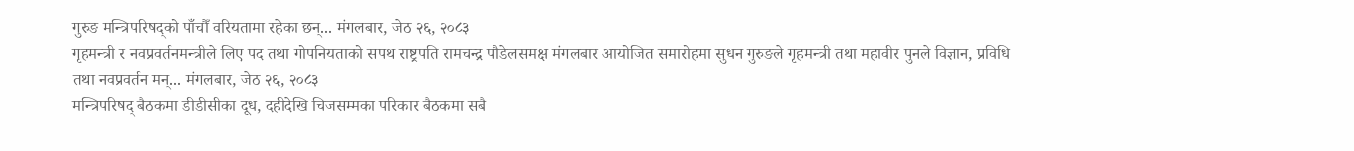गुरुङ मन्त्रिपरिषद्को पाँचौँ वरियतामा रहेका छन्... मंगलबार, जेठ २६, २०८३
गृहमन्त्री र नवप्रवर्तनमन्त्रीले लिए पद तथा गोपनियताको सपथ राष्ट्रपति रामचन्द्र पौडेलसमक्ष मंगलबार आयोजित समारोहमा सुधन गुरुङले गृहमन्त्री तथा महावीर पुनले विज्ञान, प्रविधि तथा नवप्रवर्तन मन्... मंगलबार, जेठ २६, २०८३
मन्त्रिपरिषद् बैठकमा डीडीसीका दूध, दहीदेखि चिजसम्मका परिकार बैठकमा सबै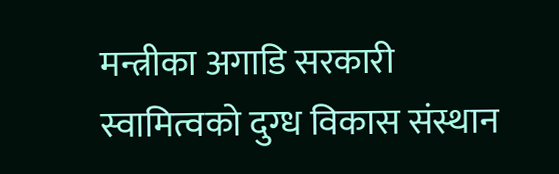मन्त्रीका अगाडि सरकारी स्वामित्वको दुग्ध विकास संस्थान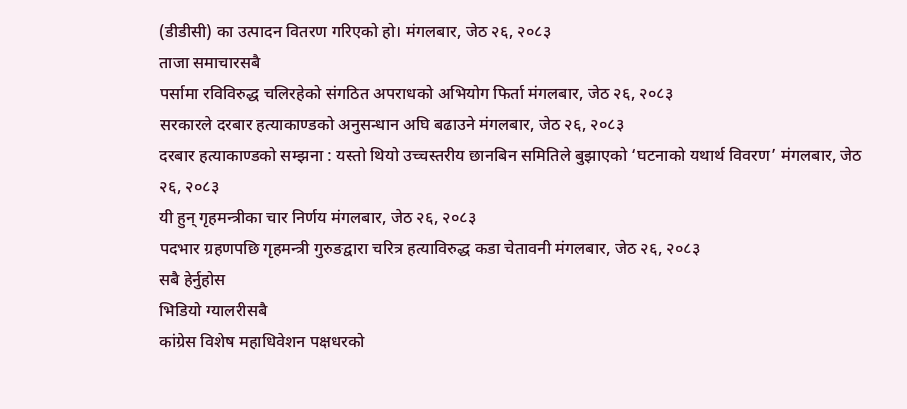(डीडीसी) का उत्पादन वितरण गरिएको हो। मंगलबार, जेठ २६, २०८३
ताजा समाचारसबै
पर्सामा रविविरुद्ध चलिरहेको संगठित अपराधको अभियोग फिर्ता मंगलबार, जेठ २६, २०८३
सरकारले दरबार हत्याकाण्डको अनुसन्धान अघि बढाउने मंगलबार, जेठ २६, २०८३
दरबार हत्याकाण्डको सम्झना : यस्तो थियो उच्चस्तरीय छानबिन समितिले बुझाएको ‘घटनाको यथार्थ विवरण’ मंगलबार, जेठ २६, २०८३
यी हुन् गृहमन्त्रीका चार निर्णय मंगलबार, जेठ २६, २०८३
पदभार ग्रहणपछि गृहमन्त्री गुरुङद्वारा चरित्र हत्याविरुद्ध कडा चेतावनी मंगलबार, जेठ २६, २०८३
सबै हेर्नुहोस
भिडियो ग्यालरीसबै
कांग्रेस विशेष महाधिवेशन पक्षधरको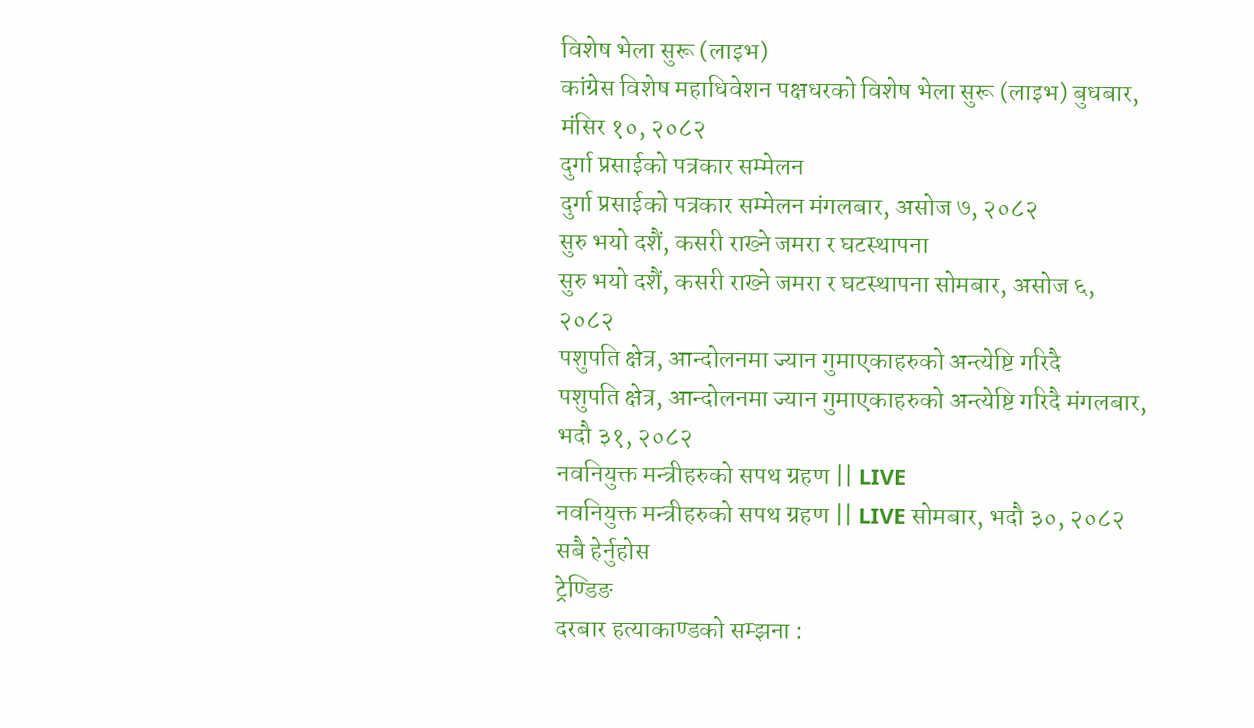विशेष भेला सुरू (लाइभ)
कांग्रेस विशेष महाधिवेशन पक्षधरको विशेष भेला सुरू (लाइभ) बुधबार, मंसिर १०, २०८२
दुर्गा प्रसाईको पत्रकार सम्मेलन
दुर्गा प्रसाईको पत्रकार सम्मेलन मंगलबार, असोज ७, २०८२
सुरु भयो दशैं, कसरी राख्ने जमरा र घटस्थापना
सुरु भयो दशैं, कसरी राख्ने जमरा र घटस्थापना सोमबार, असोज ६, २०८२
पशुपति क्षेत्र, आन्दोलनमा ज्यान गुमाएकाहरुको अन्त्येष्टि गरिदै
पशुपति क्षेत्र, आन्दोलनमा ज्यान गुमाएकाहरुको अन्त्येष्टि गरिदै मंगलबार, भदौ ३१, २०८२
नवनियुक्त मन्त्रीहरुको सपथ ग्रहण || LIVE
नवनियुक्त मन्त्रीहरुको सपथ ग्रहण || LIVE सोमबार, भदौ ३०, २०८२
सबै हेर्नुहोस
ट्रेण्डिङ
दरबार हत्याकाण्डको सम्झना :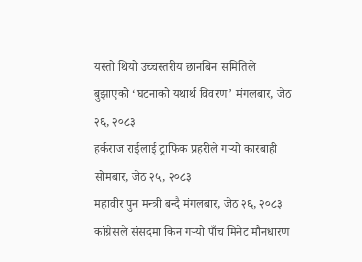यस्तो थियो उच्चस्तरीय छानबिन समितिले बुझाएको ‘घटनाको यथार्थ विवरण’ मंगलबार, जेठ २६, २०८३
हर्कराज राईलाई ट्राफिक प्रहरीले गर्‍यो कारबाही सोमबार, जेठ २५, २०८३
महावीर पुन मन्त्री बन्दै मंगलबार, जेठ २६, २०८३
कांग्रेसले संसदमा किन गर्‍यो पाँच मिनेट मौनधारण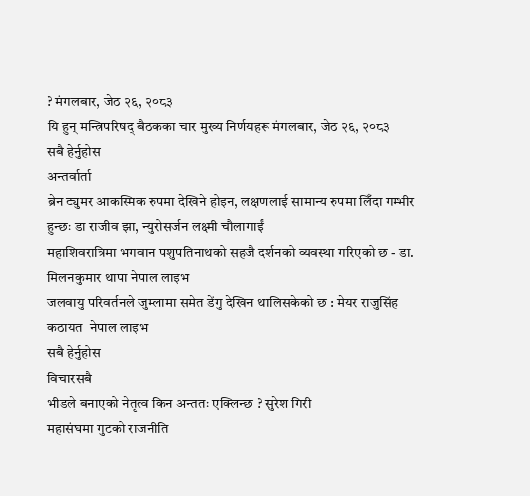? मंगलबार, जेठ २६, २०८३
यि हुन् मन्त्रिपरिषद् बैठकका चार मुख्य निर्णयहरू मंगलबार, जेठ २६, २०८३
सबै हेर्नुहोस
अन्तर्वार्ता
ब्रेन ट्युमर आकस्मिक रुपमा देखिने होइन, लक्षणलाई सामान्य रुपमा लिँदा गम्भीर हुन्छः डा राजीव झा, न्युरोसर्जन लक्ष्मी चौलागाईं
महाशिवरात्रिमा भगवान पशुपतिनाथको सहजै दर्शनको व्यवस्था गरिएको छ - डा. मिलनकुमार थापा नेपाल लाइभ
जलवायु परिवर्तनले जुम्लामा समेत डेंगु देखिन थालिसकेको छ : मेयर राजुसिंह कठायत  नेपाल लाइभ
सबै हेर्नुहोस
विचारसबै
भीडले बनाएको नेतृत्व किन अन्ततः एक्लिन्छ ? सुरेश गिरी
महासंघमा गुटको राजनीति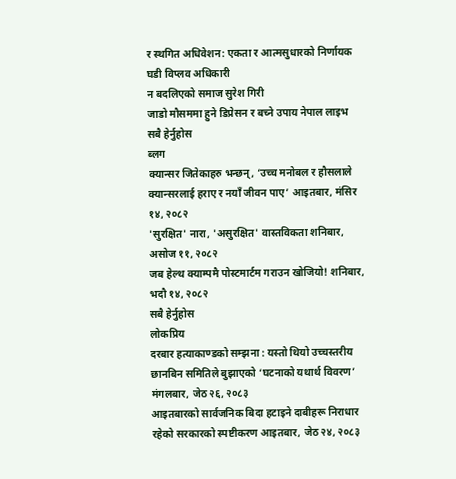र स्थगित अधिवेशन: एकता र आत्मसुधारको निर्णायक घडी विप्लव अधिकारी
न बदलिएको समाज सुरेश गिरी
जाडो मौसममा हुने डिप्रेसन र बच्ने उपाय नेपाल लाइभ
सबै हेर्नुहोस
ब्लग
क्यान्सर जितेकाहरु भन्छन्, ‘उच्च मनोबल र हौसलाले क्यान्सरलाई हराए र नयाँ जीवन पाए’ आइतबार, मंसिर १४, २०८२
'सुरक्षित' नारा, 'असुरक्षित' वास्तविकता शनिबार, असोज ११, २०८२
जब हेल्थ क्याम्पमै पोस्टमार्टम गराउन खोजियो! शनिबार, भदौ १४, २०८२
सबै हेर्नुहोस
लोकप्रिय
दरबार हत्याकाण्डको सम्झना : यस्तो थियो उच्चस्तरीय छानबिन समितिले बुझाएको ‘घटनाको यथार्थ विवरण’ मंगलबार, जेठ २६, २०८३
आइतबारको सार्वजनिक बिदा हटाइने दाबीहरू निराधार रहेको सरकारको स्पष्टीकरण आइतबार, जेठ २४, २०८३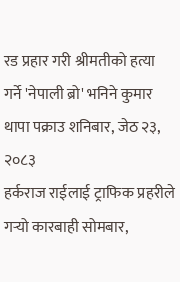रड प्रहार गरी श्रीमतीको हत्या गर्ने 'नेपाली ब्रो' भनिने कुमार थापा पक्राउ शनिबार, जेठ २३, २०८३
हर्कराज राईलाई ट्राफिक प्रहरीले गर्‍यो कारबाही सोमबार,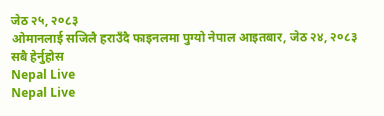जेठ २५, २०८३
ओमानलाई सजिलै हराउँदै फाइनलमा पुग्यो नेपाल आइतबार, जेठ २४, २०८३
सबै हेर्नुहोस
Nepal Live
Nepal Live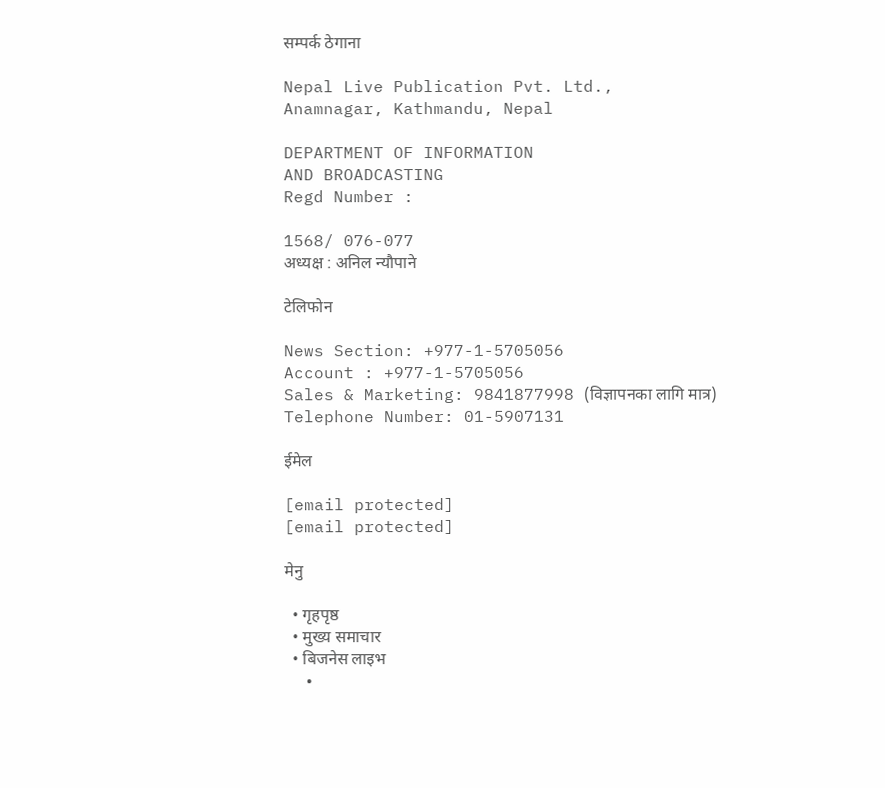सम्पर्क ठेगाना

Nepal Live Publication Pvt. Ltd.,
Anamnagar, Kathmandu, Nepal

DEPARTMENT OF INFORMATION
AND BROADCASTING
Regd Number :

1568/ 076-077
अध्यक्ष : अनिल न्यौपाने

टेलिफोन

News Section: +977-1-5705056
Account : +977-1-5705056
Sales & Marketing: 9841877998 (विज्ञापनका लागि मात्र)
Telephone Number: 01-5907131

ईमेल

[email protected]
[email protected]

मेनु

  • गृहपृष्ठ
  • मुख्य समाचार
  • बिजनेस लाइभ
  •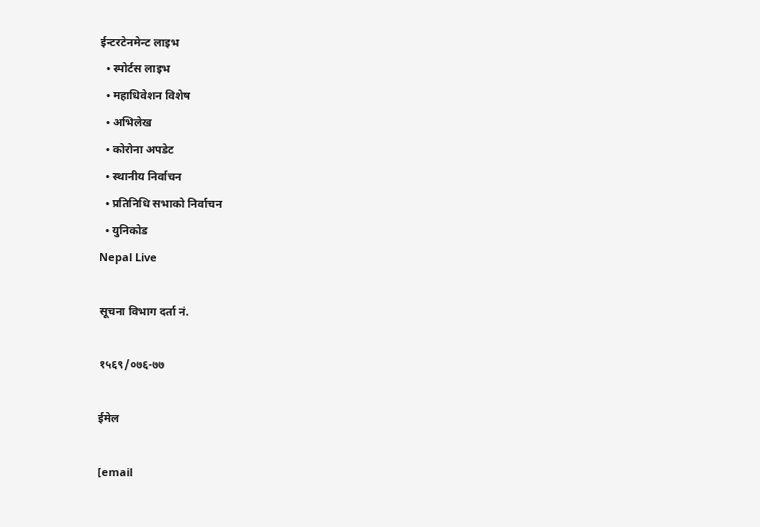ईन्टरटेनमेन्ट लाइभ
  • स्पोर्टस लाइभ
  • महाधिवेशन विशेष
  • अभिलेख
  • कोरोना अपडेट
  • स्थानीय निर्वाचन
  • प्रतिनिधि सभाको निर्वाचन
  • युनिकोड
Nepal Live

सूचना विभाग दर्ता नं.

१५६९/०७६-७७

ईमेल

[email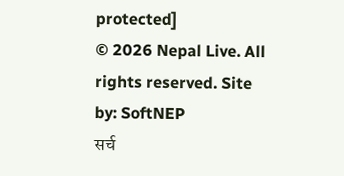protected]
© 2026 Nepal Live. All rights reserved. Site by: SoftNEP
सर्च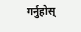गर्नुहोस्